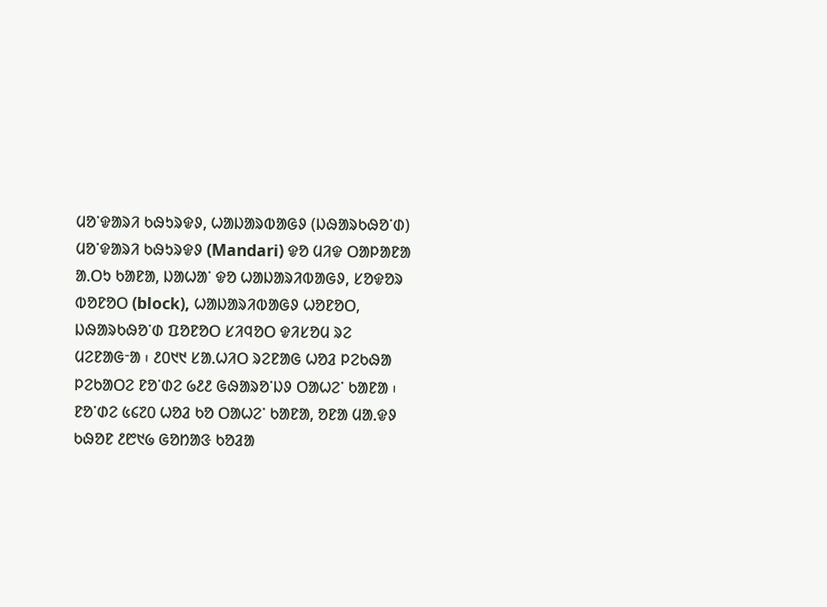ᱢᱚᱸᱫᱟᱨᱤ ᱠᱷᱩᱨᱫᱽ, ᱦᱟᱡᱟᱨᱵᱟᱜᱽ (ᱡᱷᱟᱨᱠᱷᱚᱸᱰ)
ᱢᱚᱸᱫᱟᱨᱤ ᱠᱷᱩᱨᱫᱽ (Mandari) ᱫᱚ ᱢᱤᱫ ᱛᱟᱞᱟᱱᱟ ᱟᱹᱛᱩ ᱠᱟᱱᱟ, ᱡᱟᱦᱟᱸ ᱫᱚ ᱦᱟᱡᱟᱨᱤᱵᱟᱜᱽ, ᱥᱚᱫᱚᱨ ᱵᱚᱱᱚᱛ (block), ᱦᱟᱡᱟᱨᱤᱵᱟᱜᱽ ᱦᱚᱱᱚᱛ, ᱡᱷᱟᱨᱠᱷᱚᱸᱰ ᱯᱚᱱᱚᱛ ᱥᱤᱧᱚᱛ ᱫᱤᱥᱚᱢ ᱨᱮ ᱢᱮᱱᱟᱜᱼᱟ ᱾ ᱒᱐᱑᱑ ᱥᱟᱹᱦᱤᱛ ᱨᱮᱱᱟᱜ ᱦᱚᱲ ᱞᱮᱠᱷᱟ ᱞᱮᱠᱟᱛᱮ ᱱᱚᱸᱰᱮ ᱙᱒᱒ ᱜᱷᱟᱨᱚᱸᱡᱽ ᱛᱟᱦᱮᱸ ᱠᱟᱱᱟ ᱾ ᱱᱚᱸᱰᱮ ᱕᱔᱗᱐ ᱦᱚᱲ ᱠᱚ ᱛᱟᱦᱮᱸ ᱠᱟᱱᱟ, ᱚᱱᱟ ᱢᱟᱹᱫᱽ ᱠᱷᱚᱱ ᱒᱘᱑᱙ ᱜᱚᱴᱟᱝ ᱠᱚᱲᱟ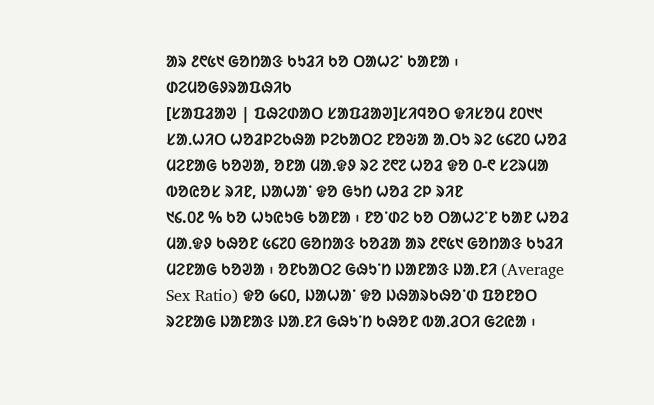ᱟᱨ ᱒᱖᱕᱑ ᱜᱚᱴᱟᱝ ᱠᱩᱲᱤ ᱠᱚ ᱛᱟᱦᱮᱸ ᱠᱟᱱᱟ ᱾
ᱰᱮᱢᱚᱜᱽᱨᱟᱯᱷᱤᱠ
[ᱥᱟᱯᱲᱟᱣ | ᱯᱷᱮᱰᱟᱛ ᱥᱟᱯᱲᱟᱣ]ᱥᱤᱧᱚᱛ ᱫᱤᱥᱚᱢ ᱒᱐᱑᱑ ᱥᱟᱹᱦᱤᱛ ᱦᱚᱲᱞᱮᱠᱷᱟ ᱞᱮᱠᱟᱛᱮ ᱱᱚᱶᱟ ᱟᱹᱛᱩ ᱨᱮ ᱕᱔᱗᱐ ᱦᱚᱲ ᱢᱮᱱᱟᱜ ᱠᱚᱣᱟ, ᱚᱱᱟ ᱢᱟᱹᱫᱽ ᱨᱮ ᱗᱖᱗ ᱦᱚᱲ ᱫᱚ ᱐-᱖ ᱥᱮᱨᱢᱟ ᱵᱚᱭᱚᱥ ᱨᱤᱱ, ᱡᱟᱦᱟᱸ ᱫᱚ ᱜᱩᱴ ᱦᱚᱲ ᱮᱞ ᱨᱤᱱ
᱑᱔.᱐᱒ % ᱠᱚ ᱦᱩᱭᱩᱜ ᱠᱟᱱᱟ ᱾ ᱱᱚᱸᱰᱮ ᱠᱚ ᱛᱟᱦᱮᱸᱱ ᱠᱟᱱ ᱦᱚᱲ ᱢᱟᱹᱫᱽ ᱠᱷᱚᱱ ᱕᱔᱗᱐ ᱜᱚᱴᱟᱝ ᱠᱚᱲᱟ ᱟᱨ ᱒᱖᱕᱑ ᱜᱚᱴᱟᱝ ᱠᱩᱲᱤ ᱢᱮᱱᱟᱜ ᱠᱚᱣᱟ ᱾ ᱚᱱᱠᱟᱛᱮ ᱜᱷᱩᱸᱴ ᱡᱟᱱᱟᱝ ᱡᱟᱹᱱᱤ (Average Sex Ratio) ᱫᱚ ᱙᱔᱐, ᱡᱟᱦᱟᱸ ᱫᱚ ᱡᱷᱟᱨᱠᱷᱚᱸᱰ ᱯᱚᱱᱚᱛ ᱨᱮᱱᱟᱜ ᱡᱟᱱᱟᱝ ᱡᱟᱹᱱᱤ ᱜᱷᱩᱸᱴ ᱠᱷᱚᱱ ᱵᱟᱹᱲᱛᱤ ᱜᱮᱭᱟ ᱾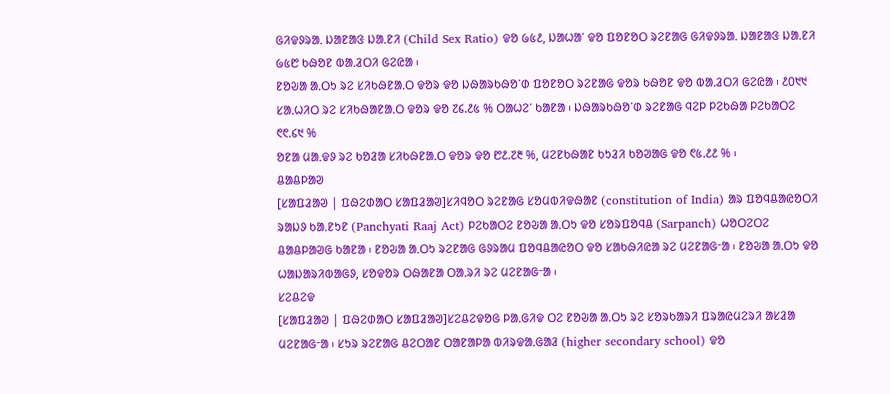ᱜᱤᱫᱽᱨᱟᱹ ᱡᱟᱱᱟᱝ ᱡᱟᱹᱱᱤ (Child Sex Ratio) ᱫᱚ ᱙᱕᱒, ᱡᱟᱦᱟᱸ ᱫᱚ ᱯᱚᱱᱚᱛ ᱨᱮᱱᱟᱜ ᱜᱤᱫᱽᱨᱟᱹ ᱡᱟᱱᱟᱝ ᱡᱟᱹᱱᱤ ᱙᱕᱘ ᱠᱷᱚᱱ ᱵᱟᱹᱲᱛᱤ ᱜᱮᱭᱟ ᱾
ᱱᱚᱶᱟ ᱟᱹᱛᱩ ᱨᱮ ᱥᱤᱠᱷᱱᱟᱹᱛ ᱫᱚᱨ ᱫᱚ ᱡᱷᱟᱨᱠᱷᱚᱸᱰ ᱯᱚᱱᱚᱛ ᱨᱮᱱᱟᱜ ᱫᱚᱨ ᱠᱷᱚᱱ ᱫᱚ ᱵᱟᱹᱲᱛᱤ ᱜᱮᱭᱟ ᱾ ᱒᱐᱑᱑ ᱥᱟᱹᱦᱤᱛ ᱨᱮ ᱥᱤᱠᱷᱟᱱᱟᱹᱛ ᱫᱚᱨ ᱫᱚ ᱗᱔.᱒᱕ % ᱛᱟᱦᱮᱸ ᱠᱟᱱᱟ ᱾ ᱡᱷᱟᱨᱠᱷᱚᱸᱰ ᱨᱮᱱᱟᱜ ᱧᱮᱞ ᱞᱮᱠᱷᱟ ᱞᱮᱠᱟᱛᱮ ᱖᱖.᱔᱑ %
ᱚᱱᱟ ᱢᱟᱹᱫᱽ ᱨᱮ ᱠᱚᱲᱟ ᱥᱤᱠᱷᱱᱟᱹᱛ ᱫᱚᱨ ᱫᱚ ᱘᱒.᱗᱓ %, ᱢᱮᱱᱠᱷᱟᱱ ᱠᱩᱲᱤ ᱠᱚᱣᱟᱜ ᱫᱚ ᱖᱕.᱒᱒ % ᱾
ᱪᱟᱪᱞᱟᱣ
[ᱥᱟᱯᱲᱟᱣ | ᱯᱷᱮᱰᱟᱛ ᱥᱟᱯᱲᱟᱣ]ᱥᱤᱧᱚᱛ ᱨᱮᱱᱟᱜ ᱥᱚᱢᱵᱤᱫᱷᱟᱱ (constitution of India) ᱟᱨ ᱯᱚᱧᱪᱟᱭᱚᱛᱤ ᱨᱟᱡᱽ ᱠᱟᱹᱱᱩᱱ (Panchyati Raaj Act) ᱞᱮᱠᱟᱛᱮ ᱱᱚᱶᱟ ᱟᱹᱛᱩ ᱫᱚ ᱥᱚᱨᱯᱚᱧᱪ (Sarpanch) ᱦᱚᱛᱮᱛᱮ ᱪᱟᱪᱞᱟᱣᱜ ᱠᱟᱱᱟ ᱾ ᱱᱚᱶᱟ ᱟᱹᱛᱩ ᱨᱮᱱᱟᱜ ᱜᱽᱨᱟᱢ ᱯᱚᱧᱪᱟᱭᱚᱛ ᱫᱚ ᱥᱟᱠᱷᱤᱭᱟ ᱨᱮ ᱢᱮᱱᱟᱜᱼᱟ ᱾ ᱱᱚᱶᱟ ᱟᱹᱛᱩ ᱫᱚ ᱦᱟᱡᱟᱨᱤᱵᱟᱜᱽ, ᱥᱚᱫᱚᱨ ᱛᱷᱟᱱᱟ ᱛᱟᱹᱨᱤ ᱨᱮ ᱢᱮᱱᱟᱜᱼᱟ ᱾
ᱥᱮᱪᱮᱫ
[ᱥᱟᱯᱲᱟᱣ | ᱯᱷᱮᱰᱟᱛ ᱥᱟᱯᱲᱟᱣ]ᱥᱮᱪᱮᱫᱚᱜ ᱞᱟᱹᱜᱤᱫ ᱛᱮ ᱱᱚᱶᱟ ᱟᱹᱛᱩ ᱨᱮ ᱥᱚᱨᱠᱟᱨᱤ ᱯᱨᱟᱭᱢᱮᱨᱤ ᱟᱥᱲᱟ ᱢᱮᱱᱟᱜᱼᱟ ᱾ ᱥᱩᱨ ᱨᱮᱱᱟᱜ ᱪᱮᱛᱟᱱ ᱛᱟᱱᱟᱞᱟ ᱵᱤᱨᱫᱟᱹᱜᱟᱲ (higher secondary school) ᱫᱚ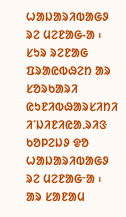ᱦᱟᱡᱟᱨᱤᱵᱟᱜᱽ ᱨᱮ ᱢᱮᱱᱟᱜ-ᱟ ᱾ ᱥᱩᱨ ᱨᱮᱱᱟᱜ ᱯᱨᱟᱭᱵᱷᱮᱴ ᱟᱨ ᱥᱚᱨᱠᱟᱨᱤ ᱭᱩᱱᱤᱵᱷᱟᱨᱥᱤᱴᱤ ᱤᱸᱡᱤᱱᱤᱭᱟᱹᱨᱤᱝ ᱠᱚᱞᱮᱡᱽ ᱫᱚ ᱦᱟᱡᱟᱨᱤᱵᱟᱜᱽ ᱨᱮ ᱢᱮᱱᱟᱜᱼᱟ ᱾ ᱟᱨ ᱥᱟᱱᱟᱢ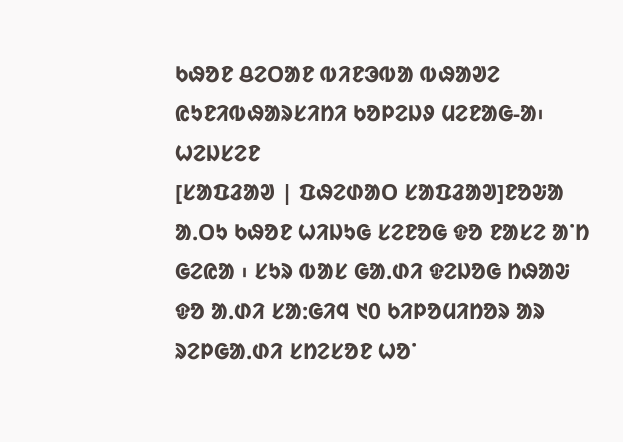ᱠᱷᱚᱱ ᱪᱮᱛᱟᱱ ᱵᱤᱱᱳᱵᱟ ᱵᱷᱟᱣᱮ ᱭᱩᱱᱤᱵᱷᱟᱨᱥᱤᱴᱤ ᱠᱚᱞᱮᱡᱽ ᱢᱮᱱᱟᱜ-ᱟ᱾
ᱦᱮᱡᱥᱮᱱ
[ᱥᱟᱯᱲᱟᱣ | ᱯᱷᱮᱰᱟᱛ ᱥᱟᱯᱲᱟᱣ]ᱱᱚᱶᱟ ᱟᱹᱛᱩ ᱠᱷᱚᱱ ᱦᱤᱡᱩᱜ ᱥᱮᱱᱚᱜ ᱫᱚ ᱱᱟᱥᱮ ᱟᱸᱴ ᱜᱮᱭᱟ ᱾ ᱥᱩᱨ ᱵᱟᱥ ᱜᱟᱹᱰᱤ ᱫᱮᱡᱚᱜ ᱴᱷᱟᱶ ᱫᱚ ᱟᱹᱰᱤ ᱥᱟᱺᱜᱤᱧ ᱑᱐ ᱠᱤᱞᱚᱢᱤᱴᱚᱨ ᱟᱨ ᱨᱮᱞᱜᱟᱹᱰᱤ ᱥᱴᱮᱥᱚᱱ ᱦᱚᱸ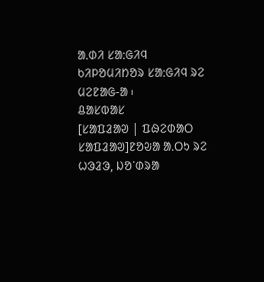ᱟᱹᱰᱤ ᱥᱟᱺᱜᱤᱧ ᱠᱤᱞᱚᱢᱤᱴᱚᱨ ᱥᱟᱺᱜᱤᱧ ᱨᱮ ᱢᱮᱱᱟᱜ-ᱟ ᱾
ᱪᱟᱥᱵᱟᱥ
[ᱥᱟᱯᱲᱟᱣ | ᱯᱷᱮᱰᱟᱛ ᱥᱟᱯᱲᱟᱣ]ᱱᱚᱶᱟ ᱟᱹᱛᱩ ᱨᱮ ᱦᱳᱲᱳ, ᱡᱚᱸᱰᱨᱟ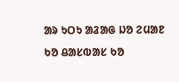ᱟᱨ ᱩᱛᱩ ᱟᱲᱟᱜ ᱡᱚ ᱮᱢᱟᱱ ᱠᱚ ᱪᱟᱥᱵᱟᱥ ᱠᱚ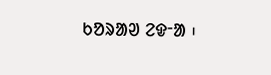ᱠᱚᱨᱟᱣ ᱮᱫᱼᱟ ᱾